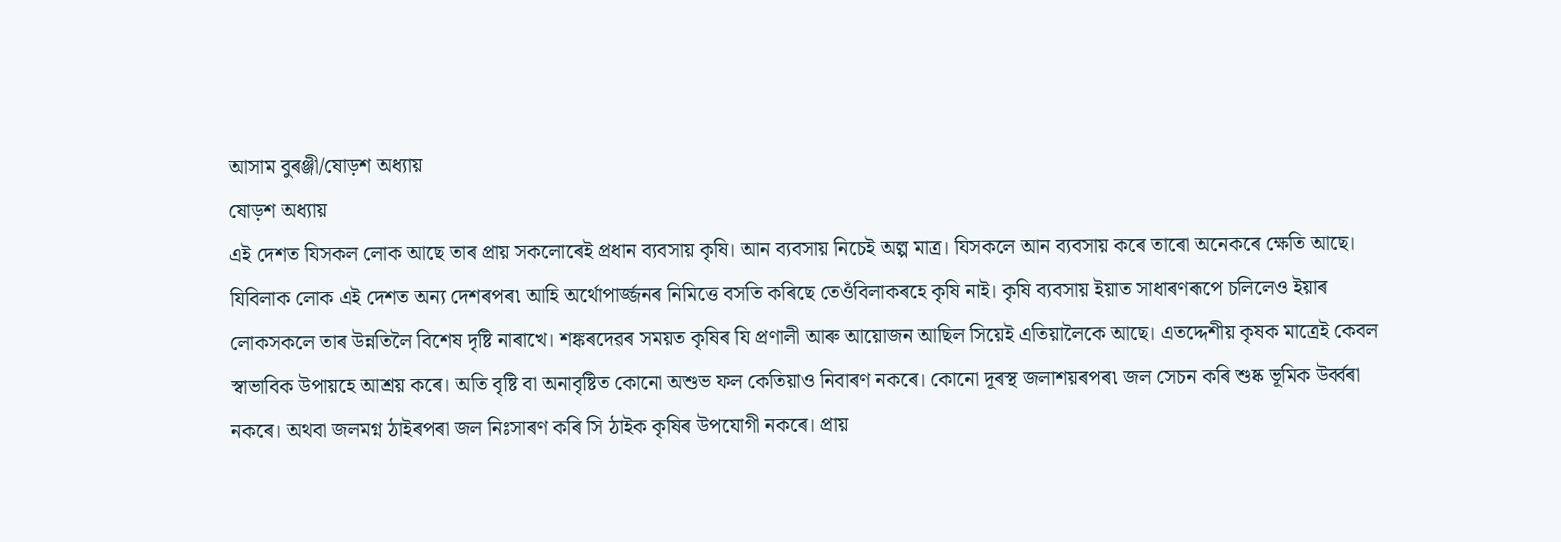আসাম বুৰঞ্জী/ষোড়শ অধ্যায়
ষোড়শ অধ্যায়
এই দেশত যিসকল লোক আছে তাৰ প্ৰায় সকলোৰেই প্ৰধান ব্যবসায় কৃষি। আন ব্যবসায় নিচেই অল্প মাত্ৰ। যিসকলে আন ব্যবসায় কৰে তাৰো অনেকৰে ক্ষেতি আছে। যিবিলাক লোক এই দেশত অন্য দেশৰপৰ৷ আহি অৰ্থোপাৰ্জ্জনৰ নিমিত্তে বসতি কৰিছে তেওঁবিলাকৰহে কৃষি নাই। কৃষি ব্যবসায় ইয়াত সাধাৰণৰূপে চলিলেও ইয়াৰ লোকসকলে তাৰ উন্নতিলৈ বিশেষ দৃষ্টি নাৰাখে। শঙ্কৰদেৱৰ সময়ত কৃষিৰ যি প্ৰণালী আৰু আয়োজন আছিল সিয়েই এতিয়ালৈকে আছে। এতদ্দেশীয় কৃষক মাত্ৰেই কেবল স্বাভাবিক উপায়হে আশ্ৰয় কৰে। অতি বৃষ্টি বা অনাবৃষ্টিত কোনো অশুভ ফল কেতিয়াও নিবাৰণ নকৰে। কোনো দূৰস্থ জলাশয়ৰপৰ৷ জল সেচন কৰি শুষ্ক ভূমিক উৰ্ব্বৰা নকৰে। অথবা জলমগ্ন ঠাইৰপৰা জল নিঃসাৰণ কৰি সি ঠাইক কৃষিৰ উপযোগী নকৰে। প্ৰায়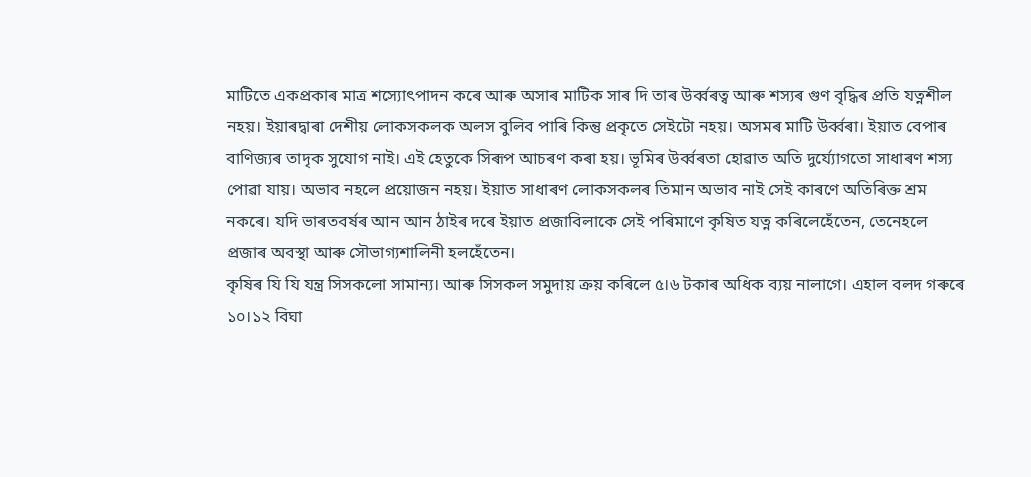মাটিতে একপ্ৰকাৰ মাত্ৰ শস্যোৎপাদন কৰে আৰু অসাৰ মাটিক সাৰ দি তাৰ উৰ্ব্বৰত্ব আৰু শস্যৰ গুণ বৃদ্ধিৰ প্ৰতি যত্নশীল নহয়। ইয়াৰদ্বাৰা দেশীয় লোকসকলক অলস বুলিব পাৰি কিন্তু প্ৰকৃতে সেইটো নহয়। অসমৰ মাটি উৰ্ব্বৰা। ইয়াত বেপাৰ বাণিজ্যৰ তাদৃক সুযোগ নাই। এই হেতুকে সিৰূপ আচৰণ কৰা হয়। ভূমিৰ উৰ্ব্বৰতা হোৱাত অতি দুৰ্য্যোগতো সাধাৰণ শস্য পোৱা যায়। অভাব নহলে প্ৰয়োজন নহয়। ইয়াত সাধাৰণ লোকসকলৰ তিমান অভাব নাই সেই কাৰণে অতিৰিক্ত শ্ৰম নকৰে। যদি ভাৰতবৰ্ষৰ আন আন ঠাইৰ দৰে ইয়াত প্ৰজাবিলাকে সেই পৰিমাণে কৃষিত যত্ন কৰিলেহেঁতেন, তেনেহলে প্ৰজাৰ অবস্থা আৰু সৌভাগ্যশালিনী হলহেঁতেন।
কৃষিৰ যি যি যন্ত্ৰ সিসকলো সামান্য। আৰু সিসকল সমুদায় ক্ৰয় কৰিলে ৫।৬ টকাৰ অধিক ব্যয় নালাগে। এহাল বলদ গৰুৰে ১০।১২ বিঘা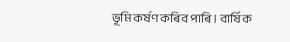ভূমি কৰ্ষণ কৰিব পাৰি। বাৰ্ষিক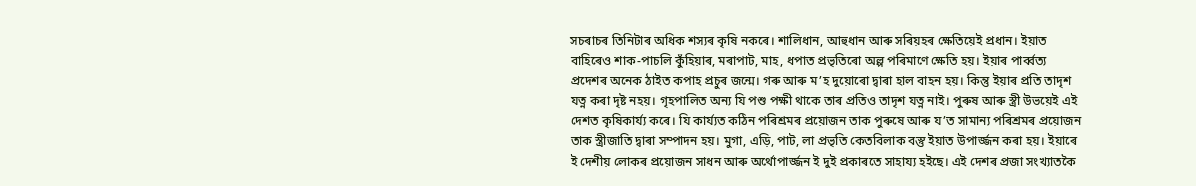সচৰাচৰ তিনিটাৰ অধিক শস্যৰ কৃষি নকৰে। শালিধান, আহুধান আৰু সৰিয়হৰ ক্ষেতিয়েই প্ৰধান। ইয়াত বাহিৰেও শাক-পাচলি কুঁহিয়াৰ, মৰাপাট, মাহ, ধপাত প্ৰভৃতিৰো অল্প পৰিমাণে ক্ষেতি হয়। ইয়াৰ পাৰ্ব্বত্য প্ৰদেশৰ অনেক ঠাইত কপাহ প্ৰচুৰ জন্মে। গৰু আৰু ম’হ দুয়োৰো দ্বাৰা হাল বাহন হয়। কিন্তু ইয়াৰ প্ৰতি তাদৃশ যত্ন কৰা দৃষ্ট নহয়। গৃহপালিত অন্য যি পশু পক্ষী থাকে তাৰ প্ৰতিও তাদৃশ যত্ন নাই। পুৰুষ আৰু স্ত্ৰী উভয়েই এই দেশত কৃষিকাৰ্য্য কৰে। যি কাৰ্য্যত কঠিন পৰিশ্ৰমৰ প্ৰয়োজন তাক পুৰুষে আৰু য’ত সামান্য পৰিশ্ৰমৰ প্ৰয়োজন তাক স্ত্ৰীজাতি দ্বাৰা সম্পাদন হয়। মুগা, এড়ি, পাট, লা প্ৰভৃতি কেতবিলাক বস্তু ইয়াত উপাৰ্জ্জন কৰা হয়। ইয়াৰে ই দেশীয় লোকৰ প্ৰয়োজন সাধন আৰু অৰ্থোপাৰ্জ্জন ই দুই প্ৰকাৰতে সাহায্য হইছে। এই দেশৰ প্ৰজা সংখ্যাতকৈ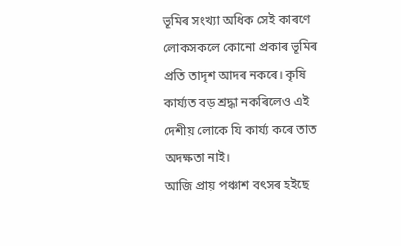ভূমিৰ সংখ্যা অধিক সেই কাৰণে লোকসকলে কোনো প্ৰকাৰ ভূমিৰ প্ৰতি তাদৃশ আদৰ নকৰে। কৃষি কাৰ্য্যত বড় শ্ৰদ্ধা নকৰিলেও এই দেশীয় লোকে যি কাৰ্য্য কৰে তাত অদক্ষতা নাই।
আজি প্ৰায় পঞ্চাশ বৎসৰ হইছে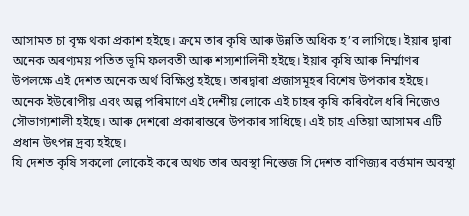আসামত চা বৃক্ষ থকা প্ৰকাশ হইছে। ক্ৰমে তাৰ কৃষি আৰু উন্নতি অধিক হ’ব লাগিছে। ইয়াৰ দ্বাৰা অনেক অৰণ্যময় পতিত ভূমি ফলবতী আৰু শস্যশালিনী হইছে। ইয়াৰ কৃষি আৰু নিৰ্ম্মাণৰ উপলক্ষে এই দেশত অনেক অৰ্থ বিক্ষিপ্ত হইছে। তাৰদ্বাৰা প্ৰজাসমূহৰ বিশেষ উপকাৰ হইছে। অনেক ইউৰোপীয় এবং অল্প পৰিমাণে এই দেশীয় লোকে এই চাহৰ কৃষি কৰিবলৈ ধৰি নিজেও সৌভাগ্যশালী হইছে। আৰু দেশৰো প্ৰকাৰান্তৰে উপকাৰ সাধিছে। এই চাহ এতিয়া আসামৰ এটি প্ৰধান উৎপন্ন দ্ৰব্য হইছে।
যি দেশত কৃষি সকলো লোকেই কৰে অথচ তাৰ অবস্থা নিস্তেজ সি দেশত বাণিজ্যৰ বৰ্ত্তমান অবস্থা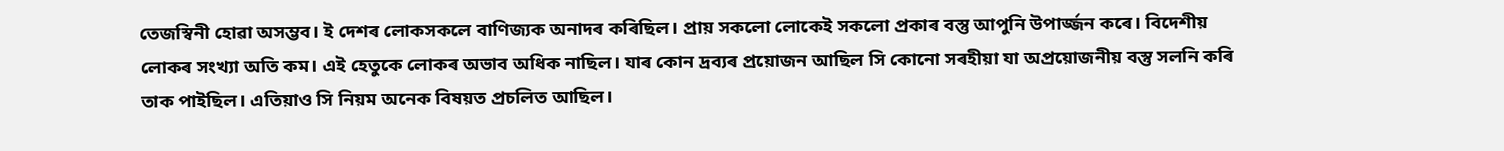তেজস্বিনী হোৱা অসম্ভব। ই দেশৰ লোকসকলে বাণিজ্যক অনাদৰ কৰিছিল। প্ৰায় সকলো লোকেই সকলো প্ৰকাৰ বস্তু আপুনি উপাৰ্জ্জন কৰে। বিদেশীয় লোকৰ সংখ্যা অতি কম। এই হেতুকে লোকৰ অভাব অধিক নাছিল। যাৰ কোন দ্ৰব্যৰ প্ৰয়োজন আছিল সি কোনো সৰহীয়া যা অপ্ৰয়োজনীয় বস্তু সলনি কৰি তাক পাইছিল। এতিয়াও সি নিয়ম অনেক বিষয়ত প্ৰচলিত আছিল।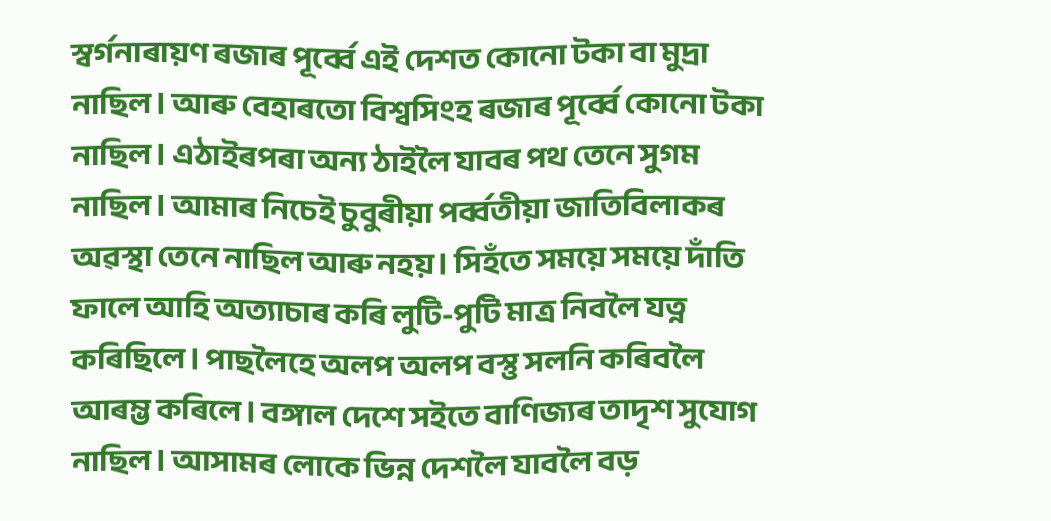স্বৰ্গনাৰায়ণ ৰজাৰ পূৰ্ব্বে এই দেশত কোনো টকা বা মুদ্ৰা নাছিল। আৰু বেহাৰতো বিশ্বসিংহ ৰজাৰ পূৰ্ব্বে কোনো টকা নাছিল। এঠাইৰপৰা অন্য ঠাইলৈ যাবৰ পথ তেনে সুগম নাছিল। আমাৰ নিচেই চুবুৰীয়া পৰ্ব্বতীয়া জাতিবিলাকৰ অৱস্থা তেনে নাছিল আৰু নহয়। সিহঁতে সময়ে সময়ে দাঁতি ফালে আহি অত্যাচাৰ কৰি লুটি-পুটি মাত্ৰ নিবলৈ যত্ন কৰিছিলে। পাছলৈহে অলপ অলপ বস্তু সলনি কৰিবলৈ আৰম্ভ কৰিলে। বঙ্গাল দেশে সইতে বাণিজ্যৰ তাদৃশ সুযোগ নাছিল। আসামৰ লোকে ভিন্ন দেশলৈ যাবলৈ বড়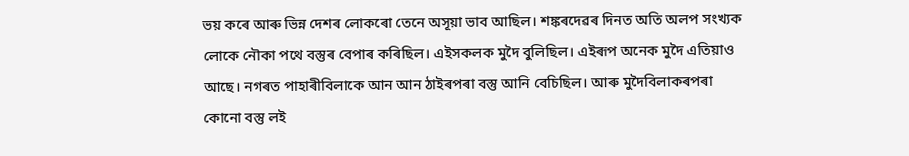ভয় কৰে আৰু ভিন্ন দেশৰ লোকৰো তেনে অসূয়া ভাব আছিল। শঙ্কৰদেৱৰ দিনত অতি অলপ সংখ্যক লোকে নৌকা পথে বস্তুৰ বেপাৰ কৰিছিল। এইসকলক মুদৈ বুলিছিল। এইৰূপ অনেক মুদৈ এতিয়াও আছে। নগৰত পাহাৰীবিলাকে আন আন ঠাইৰপৰা বস্তু আনি বেচিছিল। আৰু মুদৈবিলাকৰপৰা কোনো বস্তু লই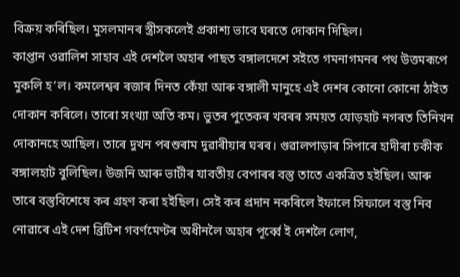বিক্ৰয় কৰিছিল। মুসলমানৰ স্ত্ৰীসকলেই প্ৰকাশ্য ভাবে ঘৰতে দোকান দিছিল।
কাপ্তান ওৱালিশ সাহাব এই দেশলৈ অহাৰ পাছত বঙ্গালদেশে সইতে গমনাগমনৰ পথ উত্তমৰূপে মুকলি হ’ল। কমলেশ্বৰ ৰজাৰ দিনত কেঁয়া আৰু বঙ্গালী মানুহে এই দেশৰ কোনো কোনো ঠাইত দোকান কৰিলে। তাৰো সংখ্যা অতি কম। ভুতৰ পুতেকৰ খবৰৰ সময়ত যোড়হাট নগৰত তিনিখন দোকানহে আছিল। তাৰে দুখন পৰশুৰাম দুৱাৰীয়াৰ ঘৰৰ। গুৱালপাড়াৰ সিপাৰে হাদীৰা চকীক বঙ্গালহাট বুলিছিল। উজনি আৰু ভাটীৰ যাবতীয় বেপাৰৰ বস্তু তাতে একত্ৰিত হইছিল। আৰু তাৰে বস্তুবিশেষে কৰ গ্ৰহণ কৰা হইছিল। সেই কৰ প্ৰদান নকৰিলে ইফালে সিফালে বস্তু নিব নোৱাৰে এই দেশ ব্ৰিটিশ গবৰ্ণমেণ্টৰ অধীনলৈ অহাৰ পূৰ্ব্বে ই দেশলৈ লোণ,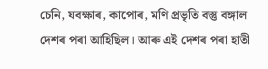চেনি, যবক্ষাৰ, কাপোৰ, মণি প্ৰভৃতি বস্তু বঙ্গাল দেশৰ পৰা আহিছিল। আৰু এই দেশৰ পৰা হাতী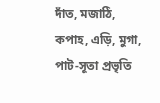দাঁত, মজাঠি, কপাহ, এড়ি, মুগা, পাট-সূতা প্ৰভৃতি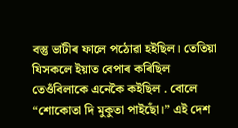বস্তু ভাটীৰ ফালে পঠোৱা হইছিল। তেতিয়া যিসকলে ইয়াত বেপাৰ কৰিছিল তেওঁবিলাকে এনেকৈ কইছিল . বোলে “শোকোতা দি মুকুতা পাইছোঁ।” এই দেশ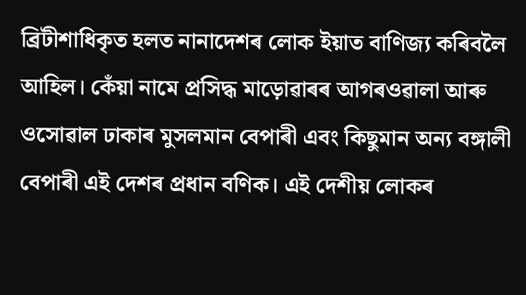ব্ৰিটীশাধিকৃত হলত নানাদেশৰ লোক ইয়াত বাণিজ্য কৰিবলৈ আহিল। কেঁয়া নামে প্ৰসিদ্ধ মাড়োৱাৰৰ আগৰওৱালা আৰু ওসোৱাল ঢাকাৰ মুসলমান বেপাৰী এবং কিছুমান অন্য বঙ্গালী বেপাৰী এই দেশৰ প্ৰধান বণিক। এই দেশীয় লোকৰ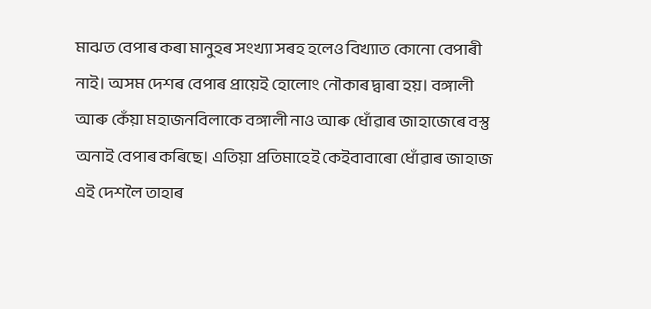মাঝত বেপাৰ কৰা মানুহৰ সংখ্যা সৰহ হলেও বিখ্যাত কোনো বেপাৰী নাই। অসম দেশৰ বেপাৰ প্ৰায়েই হোলোং নৌকাৰ দ্বাৰা হয়। বঙ্গালী আৰু কেঁয়া মহাজনবিলাকে বঙ্গালী নাও আৰু ধোঁৱাৰ জাহাজেৰে বস্তু অনাই বেপাৰ কৰিছে। এতিয়া প্ৰতিমাহেই কেইবাবাৰো ধোঁৱাৰ জাহাজ এই দেশলৈ তাহাৰ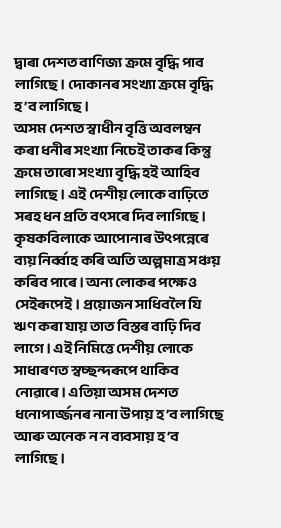দ্বাৰা দেশত বাণিজ্য ক্ৰমে বৃদ্ধি পাব লাগিছে। দোকানৰ সংখ্যা ক্ৰমে বৃদ্ধি হ’ব লাগিছে।
অসম দেশত স্বাধীন বৃত্তি অবলম্বন কৰা ধনীৰ সংখ্যা নিচেই তাকৰ কিন্তু ক্ৰমে তাৰো সংখ্যা বৃদ্ধি হই আহিব লাগিছে। এই দেশীয় লোকে বাঢ়িতে সৰহ ধন প্ৰতি বৎসৰে দিব লাগিছে। কৃষকবিলাকে আপোনাৰ উৎপন্নেৰে ব্যয় নিৰ্ব্বাহ কৰি অতি অল্পমাত্ৰ সঞ্চয় কৰিব পাৰে। অন্য লোকৰ পক্ষেও সেইৰূপেই। প্ৰয়োজন সাধিবলৈ যি ঋণ কৰা যায় তাত বিস্তৰ বাঢ়ি দিব লাগে। এই নিমিত্তে দেশীয় লোকে সাধাৰণত স্বচ্ছন্দৰূপে থাকিব নোৱাৰে। এতিয়া অসম দেশত ধনোপাৰ্জ্জনৰ নানা উপায় হ’ব লাগিছে আৰু অনেক ন ন ব্যবসায় হ’ব লাগিছে।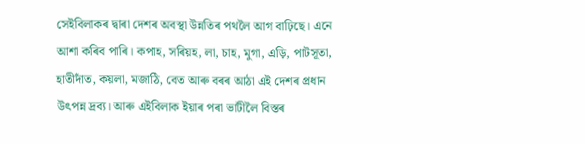সেইবিলাকৰ দ্বাৰা দেশৰ অবস্থা উন্নতিৰ পথলৈ আগ বাঢ়িছে। এনে আশা কৰিব পাৰি। কপাহ, সৰিয়হ, লা, চাহ, মুগা, এড়ি, পাটসূতা, হাতীদাঁত, কয়লা, মজাঠি, বেত আৰু বৰৰ আঠা এই দেশৰ প্ৰধান উৎপন্ন দ্ৰব্য। আৰু এইবিলাক ইয়াৰ পৰা ভাটীলৈ বিস্তৰ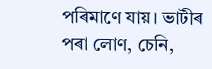পৰিমাণে যায়। ভাটীৰ পৰা লোণ, চেনি,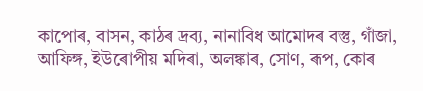কাপোৰ, বাসন, কাঠৰ দ্ৰব্য, নানাবিধ আমোদৰ বস্তু, গাঁজা, আফিঙ্গ, ইউৰোপীয় মদিৰা, অলঙ্কাৰ, সোণ, ৰূপ, কোৰ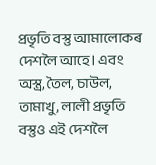প্ৰভৃতি বস্তু আমালোকৰ দেশলৈ আহে। এবং অস্ত্ৰ, তৈল, চাউল, তামাখু, লালী প্ৰভৃতি বস্তুও এই দেশলৈ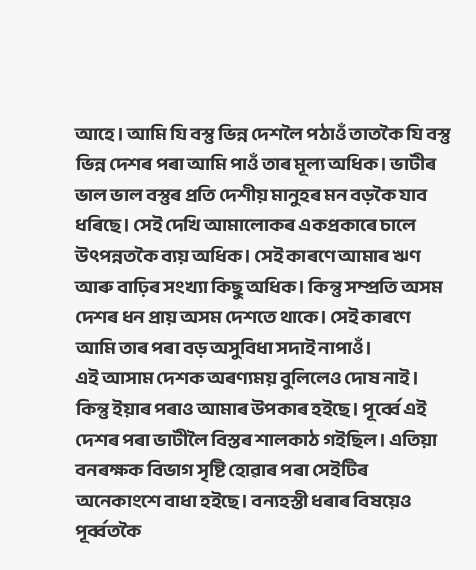আহে। আমি যি বস্তু ভিন্ন দেশলৈ পঠাওঁ তাতকৈ যি বস্তু ভিন্ন দেশৰ পৰা আমি পাওঁ তাৰ মূল্য অধিক। ভাটীৰ ভাল ভাল বস্তুৰ প্ৰতি দেশীয় মানুহৰ মন বড়কৈ যাব ধৰিছে। সেই দেখি আমালোকৰ একপ্ৰকাৰে চালে উৎপন্নতকৈ ব্যয় অধিক। সেই কাৰণে আমাৰ ঋণ আৰু বাঢ়িৰ সংখ্যা কিছু অধিক। কিন্তু সম্প্ৰতি অসম দেশৰ ধন প্ৰায় অসম দেশতে থাকে। সেই কাৰণে আমি তাৰ পৰা বড় অসুবিধা সদাই নাপাওঁ।
এই আসাম দেশক অৰণ্যময় বুলিলেও দোষ নাই। কিন্তু ইয়াৰ পৰাও আমাৰ উপকাৰ হইছে। পূৰ্ব্বে এই দেশৰ পৰা ভাটীলৈ বিস্তৰ শালকাঠ গইছিল। এতিয়া বনৰক্ষক বিভাগ সৃষ্টি হোৱাৰ পৰা সেইটিৰ অনেকাংশে বাধা হইছে। বন্যহস্তী ধৰাৰ বিষয়েও পূৰ্ব্বতকৈ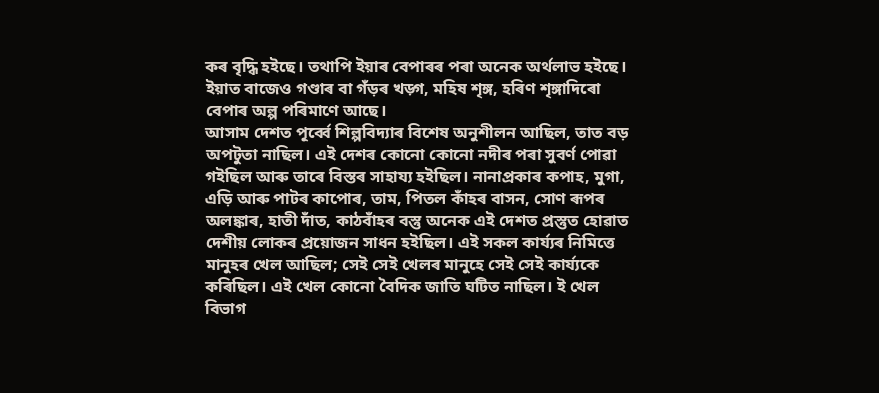কৰ বৃদ্ধি হইছে। তথাপি ইয়াৰ বেপাৰৰ পৰা অনেক অৰ্থলাভ হইছে। ইয়াত বাজেও গণ্ডাৰ বা গঁড়ৰ খড়্গ, মহিষ শৃঙ্গ, হৰিণ শৃঙ্গাদিৰো বেপাৰ অল্প পৰিমাণে আছে।
আসাম দেশত পূৰ্ব্বে শিল্পবিদ্যাৰ বিশেষ অনুশীলন আছিল, তাত বড় অপটুতা নাছিল। এই দেশৰ কোনো কোনো নদীৰ পৰা সুবৰ্ণ পোৱা গইছিল আৰু তাৰে বিস্তৰ সাহায্য হইছিল। নানাপ্ৰকাৰ কপাহ, মুগা, এড়ি আৰু পাটৰ কাপোৰ, তাম, পিতল কাঁহৰ বাসন, সোণ ৰূপৰ অলঙ্কাৰ, হাতী দাঁত, কাঠবাঁহৰ বস্তু অনেক এই দেশত প্ৰস্তুত হোৱাত দেশীয় লোকৰ প্ৰয়োজন সাধন হইছিল। এই সকল কাৰ্য্যৰ নিমিত্তে মানুহৰ খেল আছিল; সেই সেই খেলৰ মানুহে সেই সেই কাৰ্য্যকে কৰিছিল। এই খেল কোনো বৈদিক জাতি ঘটিত নাছিল। ই খেল বিভাগ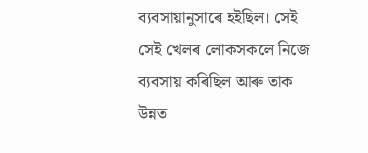ব্যবসায়ানুসাৰে হইছিল। সেই সেই খেলৰ লোকসকলে নিজে ব্যবসায় কৰিছিল আৰু তাক উন্নত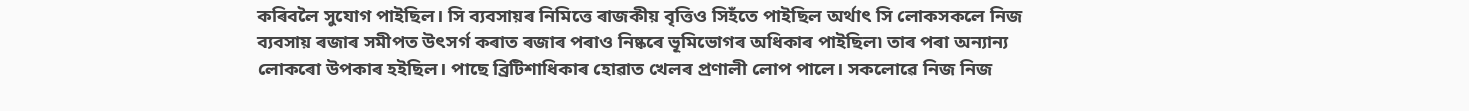কৰিবলৈ সুযোগ পাইছিল। সি ব্যবসায়ৰ নিমিত্তে ৰাজকীয় বৃত্তিও সিহঁতে পাইছিল অৰ্থাৎ সি লোকসকলে নিজ ব্যবসায় ৰজাৰ সমীপত উৎসৰ্গ কৰাত ৰজাৰ পৰাও নিষ্কৰে ভূমিভোগৰ অধিকাৰ পাইছিল৷ তাৰ পৰা অন্যান্য লোকৰো উপকাৰ হইছিল। পাছে ব্ৰিটিশাধিকাৰ হোৱাত খেলৰ প্ৰণালী লোপ পালে। সকলোৱে নিজ নিজ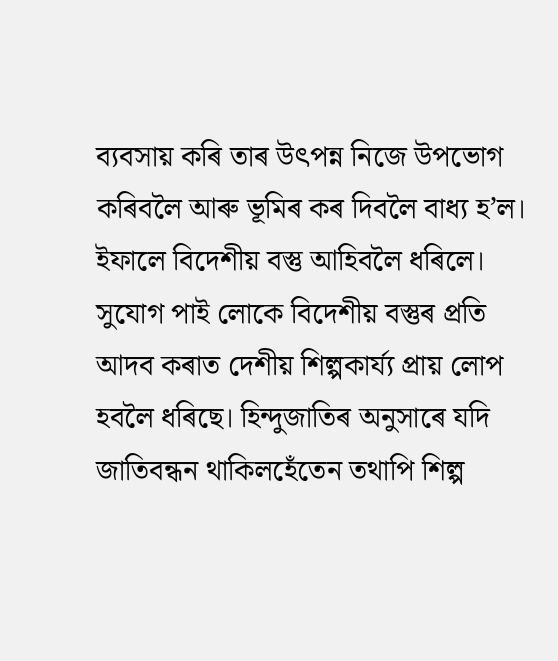ব্যবসায় কৰি তাৰ উৎপন্ন নিজে উপভোগ কৰিবলৈ আৰু ভূমিৰ কৰ দিবলৈ বাধ্য হ’ল। ইফালে বিদেশীয় বস্তু আহিবলৈ ধৰিলে। সুযোগ পাই লোকে বিদেশীয় বস্তুৰ প্ৰতি আদব কৰাত দেশীয় শিল্পকাৰ্য্য প্ৰায় লোপ হবলৈ ধৰিছে। হিন্দুজাতিৰ অনুসাৰে যদি জাতিবন্ধন থাকিলহেঁতেন তথাপি শিল্প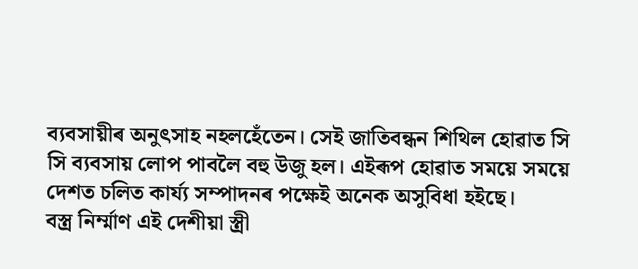ব্যবসায়ীৰ অনুৎসাহ নহলহেঁতেন। সেই জাতিবন্ধন শিথিল হোৱাত সি সি ব্যবসায় লোপ পাবলৈ বহু উজু হল। এইৰূপ হোৱাত সময়ে সময়ে দেশত চলিত কাৰ্য্য সম্পাদনৰ পক্ষেই অনেক অসুবিধা হইছে।
বস্ত্ৰ নিৰ্ম্মাণ এই দেশীয়া স্ত্ৰী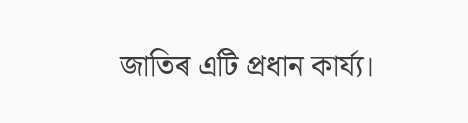জাতিৰ এটি প্ৰধান কাৰ্য্য।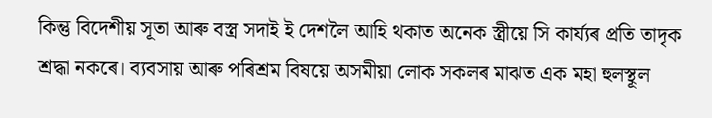কিন্তু বিদেশীয় সূতা আৰু বস্ত্ৰ সদাই ই দেশলৈ আহি থকাত অনেক স্ত্ৰীয়ে সি কাৰ্য্যৰ প্ৰতি তাদৃক শ্ৰদ্ধা নকৰে। ব্যবসায় আৰু পৰিশ্ৰম বিষয়ে অসমীয়া লোক সকলৰ মাঝত এক মহা হুলস্থূল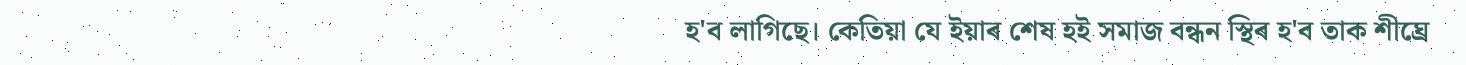হ'ব লাগিছে। কেতিয়া যে ইয়াৰ শেষ হই সমাজ বন্ধন স্থিৰ হ'ব তাক শীঘ্ৰে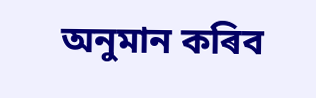অনুমান কৰিব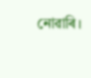নোৱাৰি।